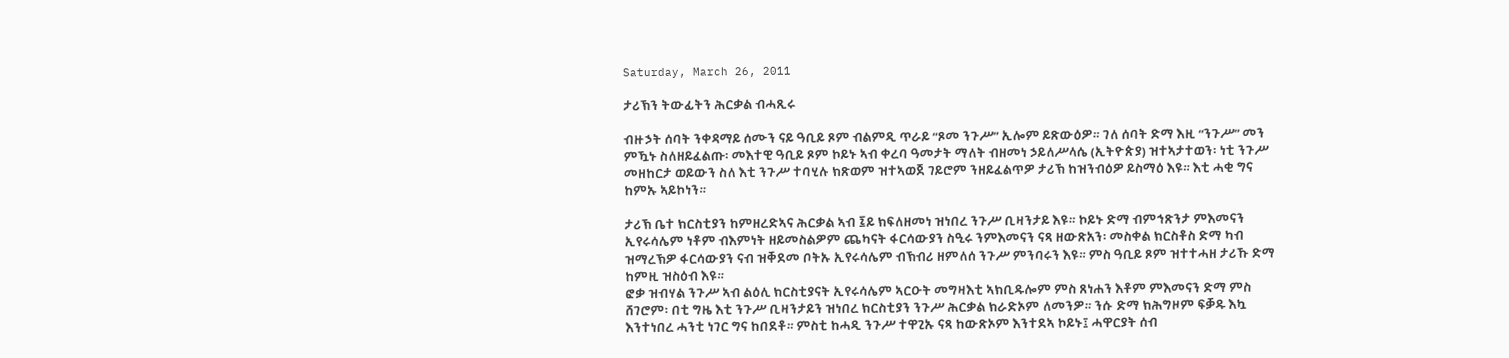Saturday, March 26, 2011

ታሪኽን ትውፊትን ሕርቃል ብሓጺሩ

ብዙኃት ሰባት ንቀዳማይ ሰሙን ናይ ዓቢይ ጾም ብልምዲ ጥራይ “ጾመ ንጉሥ” ኢሎም ይጽውዕዎ። ገለ ሰባት ድማ እዚ “ንጉሥ” መን ምዃኑ ስለዘይፈልጡ፡ መእተዊ ዓቢይ ጾም ኮይኑ ኣብ ቀረባ ዓመታት ማለት ብዘመነ ኃይለሥላሴ (ኢትዮጵያ) ዝተኣታተወን፡ ነቲ ንጉሥ መዘከርታ ወይውን ስለ እቲ ንጉሥ ተባሂሉ ክጽወም ዝተኣወጀ ገይሮም ንዘይፈልጥዎ ታሪኽ ከዝንብዕዎ ይስማዕ እዩ። እቲ ሓቂ ግና ከምኡ ኣይኮነን።

ታሪኽ ቤተ ክርስቲያን ከምዘረድኣና ሕርቃል ኣብ ፯ይ ክፍለዘመነ ዝነበረ ንጉሥ ቢዛንታይ እዩ። ኮይኑ ድማ ብምኅጽንታ ምእመናን ኢየሩሳሌም ነቶም ብእምነት ዘይመስልዎም ጨካናት ፋርሳውያን ስዒሩ ንምእመናን ናጻ ዘውጽአን፡ መስቀል ክርስቶስ ድማ ካብ ዝማረኽዎ ፋርሳውያን ናብ ዝቐደመ ቦትኡ ኢየሩሳሌም ብኽብሪ ዘምለሰ ንጉሥ ምንባሩን እዩ። ምስ ዓቢይ ጾም ዝተተሓዘ ታሪኹ ድማ ከምዚ ዝስዕብ እዩ።
ፎቃ ዝብሃል ንጉሥ ኣብ ልዕሊ ክርስቲያናት ኢየሩሳሌም ኣርዑት መግዛእቲ ኣክቢዱሎም ምስ ጸነሐን እቶም ምእመናን ድማ ምስ ሸገሮም፡ በቲ ግዜ እቲ ንጉሥ ቢዛንታይን ዝነበረ ክርስቲያን ንጉሥ ሕርቃል ክራድኦም ለመንዎ። ንሱ ድማ ክሕግዞም ፍቓዱ እኳ እንተነበረ ሓንቲ ነገር ግና ከበደቶ። ምስቲ ከሓዲ ንጉሥ ተዋጊኡ ናጻ ከውጽኦም እንተደኣ ኮይኑ፤ ሓዋርያት ሰብ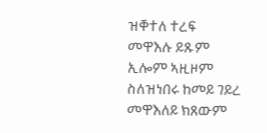ዝቐተለ ተረፍ መዋእሉ ይጹም ኢሎም ኣዚዞም ስለዝነበሩ ከመይ ገይረ መዋእለይ ክጸውም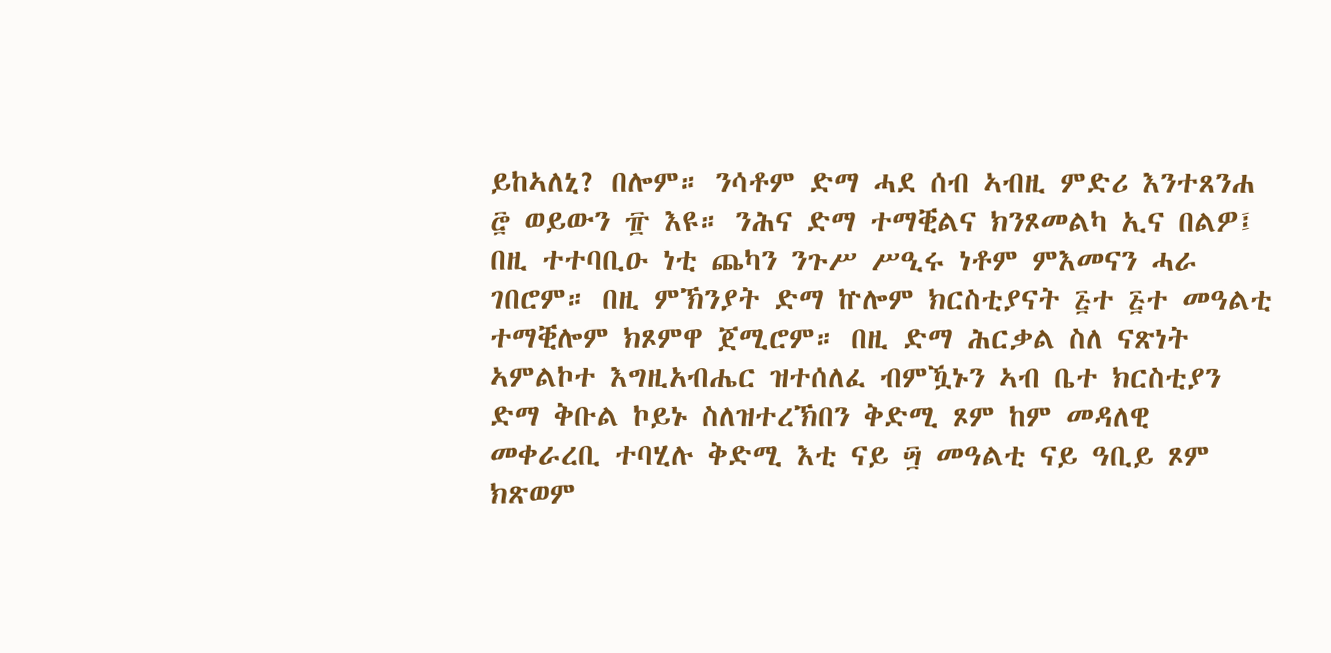ይከኣለኒ? በሎም። ንሳቶም ድማ ሓደ ሰብ ኣብዚ ምድሪ እንተጸንሐ ፸ ወይውን ፹ እዩ። ንሕና ድማ ተማቒልና ክንጾመልካ ኢና በልዎ፤ በዚ ተተባቢዑ ነቲ ጨካን ንጉሥ ሥዒሩ ነቶም ምእመናን ሓራ ገበሮም። በዚ ምኽንያት ድማ ኵሎም ክርስቲያናት ፭ተ ፭ተ መዓልቲ ተማቒሎም ክጾምዋ ጀሚሮም። በዚ ድማ ሕርቃል ስለ ናጽነት ኣምልኮተ እግዚአብሔር ዝተሰለፈ ብምዃኑን ኣብ ቤተ ክርስቲያን ድማ ቅቡል ኮይኑ ስለዝተረኽበን ቅድሚ ጾም ከም መዳለዊ መቀራረቢ ተባሂሉ ቅድሚ እቲ ናይ ፵ መዓልቲ ናይ ዓቢይ ጾም ክጽወም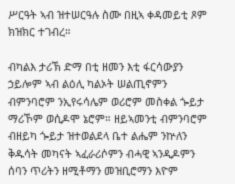ሥርዓት ኣብ ዝተሠርዓሉ ስሙ በዚኣ ቀዳመይቲ ጾም ክዝክር ተገብረ።

ብካልእ ታሪኽ ድማ በቲ ዘመን እቲ ፋርሳውያን ኃይሎም ኣብ ልዕሊ ካልኦት ሠልጢኖምን ብምንባሮም ንኢየሩሳሌም ወሪሮም መስቀል ጐይታ ማሪኾም ወሲዶሞ ኔሮም። ዘይኣመንቲ ብምንባሮም ብዘይካ ጐይታ ዝተወልደላ ቤተ ልሔም ንኵለን ቅዱሳት መካናት ኣፈራሪሶምን ብሓዊ ኣንዲዶምን ሰባን ጥሪትን ዘሚቶማን መዝቢሮማን እዮም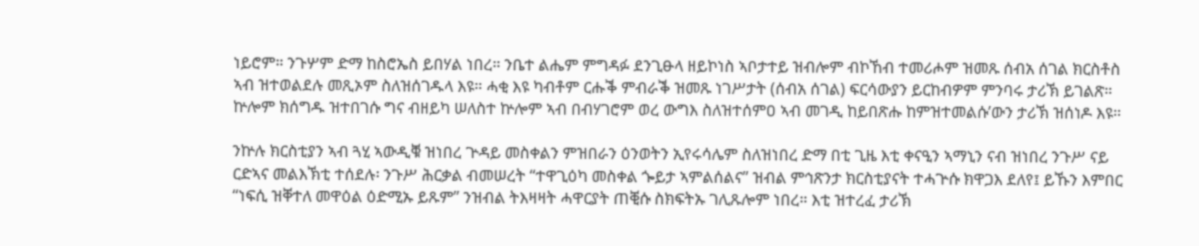ነይሮም። ንጉሦም ድማ ከስሮኤስ ይበሃል ነበረ። ንቤተ ልሔም ምግዳፉ ደንጊፁላ ዘይኮነስ ኣቦታተይ ዝብሎም ብኮኸብ ተመሪሖም ዝመጹ ሰብአ ሰገል ክርስቶስ ኣብ ዝተወልደሉ መጺኦም ስለዝሰገዱላ እዩ። ሓቂ እዩ ካብቶም ርሑቕ ምብራቕ ዝመጹ ነገሥታት (ሰብአ ሰገል) ፍርሳውያን ይርከብዎም ምንባሩ ታሪኽ ይገልጽ። ኵሎም ክሰግዱ ዝተበገሱ ግና ብዘይካ ሠለስተ ኵሎም ኣብ በብሃገሮም ወረ ውግእ ስለዝተሰምዐ ኣብ መገዲ ከይበጽሑ ከምዝተመልሱ’ውን ታሪኽ ዝሰነዶ እዩ።

ንኵሉ ክርስቲያን ኣብ ጓሂ ኣውዲቑ ዝነበረ ጕዳይ መስቀልን ምዝበራን ዕንወትን ኢየሩሳሌም ስለዝነበረ ድማ በቲ ጊዜ እቲ ቀናዒን ኣማኒን ናብ ዝነበረ ንጉሥ ናይ ርድኣና መልእኽቲ ተሰደሉ፡ ንጉሥ ሕርቃል ብመሠረት “ተዋጊዕካ መስቀል ጐይታ ኣምልሰልና” ዝብል ምኅጽንታ ክርስቲያናት ተሓጕሱ ክዋጋእ ደለየ፤ ይኹን እምበር “ነፍሲ ዝቐተለ መዋዕል ዕድሚኡ ይጹም” ንዝብል ትእዛዛት ሓዋርያት ጠቒሱ ስክፍትኡ ገሊጹሎም ነበረ። እቲ ዝተረፈ ታሪኽ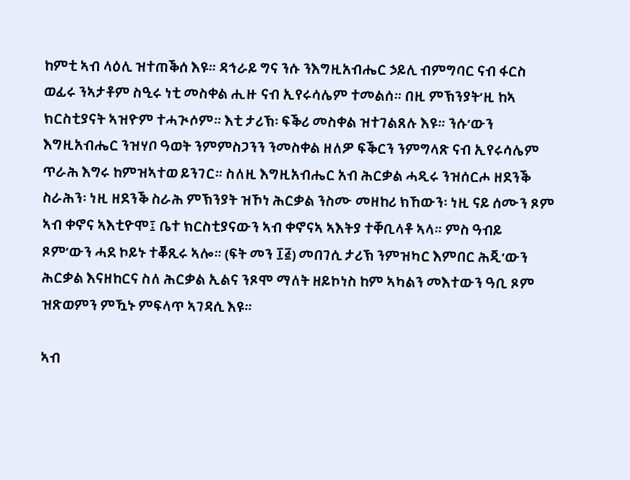ከምቲ ኣብ ላዕሊ ዝተጠቕሰ እዩ። ዳኅራይ ግና ንሱ ንእግዚአብሔር ኃይሊ ብምግባር ናብ ፋርስ ወፊሩ ንኣታቶም ስዒሩ ነቲ መስቀል ሒዙ ናብ ኢየሩሳሌም ተመልሰ። በዚ ምኽንያት’ዚ ከኣ ክርስቲያናት ኣዝዮም ተሓጒሶም። እቲ ታሪኽ፡ ፍቕሪ መስቀል ዝተገልጸሉ እዩ። ንሱ’ውን እግዚአብሔር ንዝሃቦ ዓወት ንምምስጋንን ንመስቀል ዘለዎ ፍቕርን ንምግላጽ ናብ ኢየሩሳሌም ጥራሕ እግሩ ከምዝኣተወ ይንገር። ስለዚ እግዚአብሔር አብ ሕርቃል ሓዲሩ ንዝሰርሖ ዘደንቕ ስራሕን፡ ነዚ ዘደንቕ ስራሕ ምኽንያት ዝኾነ ሕርቃል ንስሙ መዘከሪ ክኸውን፡ ነዚ ናይ ሰሙን ጾም ኣብ ቀኖና ኣእቲዮሞ፤ ቤተ ክርስቲያናውን ኣብ ቀኖናኣ ኣእትያ ተቐቢላቶ ኣላ። ምስ ዓብይ ጾም’ውን ሓደ ኮይኑ ተቖጺሩ ኣሎ። (ፍት መን ፲፭) መበገሲ ታሪኽ ንምዝካር እምበር ሕጂ’ውን ሕርቃል እናዘከርና ስለ ሕርቃል ኢልና ንጾሞ ማለት ዘይኮነስ ከም ኣካልን መእተውን ዓቢ ጾም ዝጽወምን ምዃኑ ምፍላጥ ኣገዳሲ እዩ።

ኣብ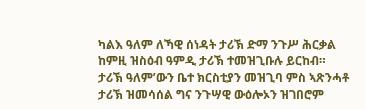ካልእ ዓለም ለኻዊ ሰነዳት ታሪኽ ድማ ንጉሥ ሕርቃል ከምዚ ዝስዕብ ዓምዲ ታሪኽ ተመዝጊቡሉ ይርከብ። ታሪኽ ዓለም’ውን ቤተ ክርስቲያን መዝጊባ ምስ ኣጽንሓቶ ታሪኽ ዝመሳሰል ግና ንጉሣዊ ውዕሎኦን ዝገበሮም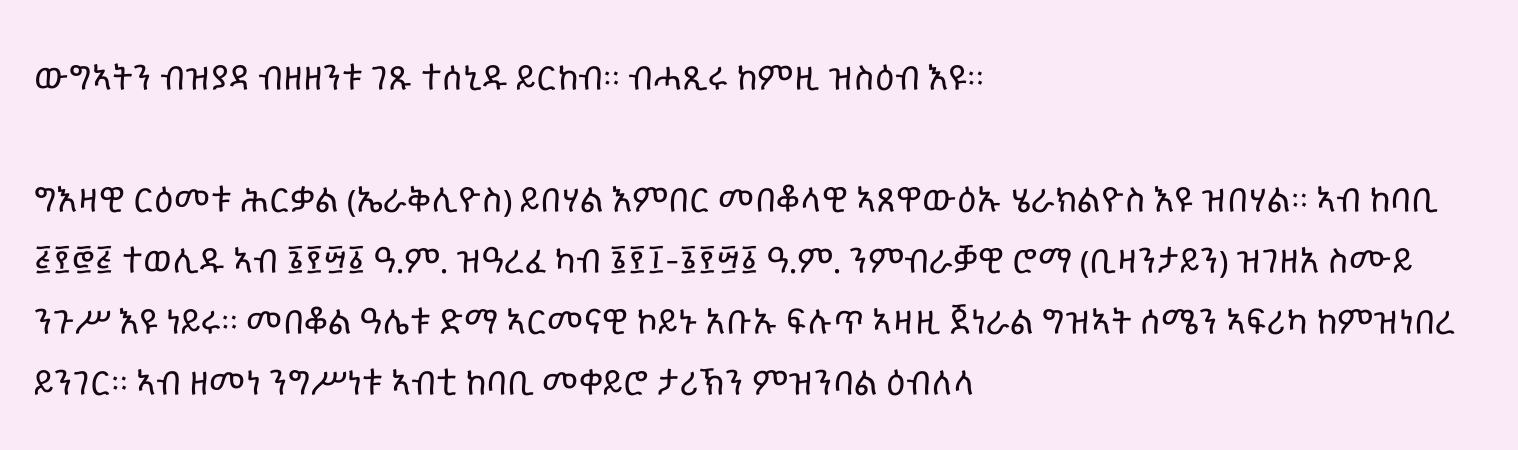ውግኣትን ብዝያዳ ብዘዘንቱ ገጹ ተሰኒዱ ይርከብ። ብሓጺሩ ከምዚ ዝስዕብ እዩ።

ግእዛዊ ርዕመቱ ሕርቃል (ኤራቅሊዮስ) ይበሃል እምበር መበቆላዊ ኣጸዋውዕኡ ሄራክልዮስ እዩ ዝበሃል። ኣብ ከባቢ ፭፻፸፭ ተወሊዱ ኣብ ፮፻፵፩ ዓ.ም. ዝዓረፈ ካብ ፮፻፲-፮፻፵፩ ዓ.ም. ንምብራቓዊ ሮማ (ቢዛንታይን) ዝገዘአ ስሙይ ንጉሥ እዩ ነይሩ። መበቆል ዓሌቱ ድማ ኣርመናዊ ኮይኑ አቡኡ ፍሉጥ ኣዛዚ ጀነራል ግዝኣት ሰሜን ኣፍሪካ ከምዝነበረ ይንገር። ኣብ ዘመነ ንግሥነቱ ኣብቲ ከባቢ መቀይሮ ታሪኽን ምዝንባል ዕብለላ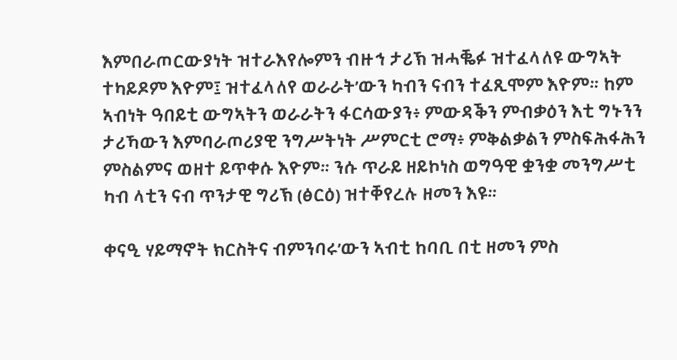እምበራጦርውያነት ዝተራእየሎምን ብዙኅ ታሪኽ ዝሓቘፉ ዝተፈላለዩ ውግኣት ተካይዶም እዮም፤ ዝተፈላለየ ወራራት’ውን ካብን ናብን ተፈጺሞም እዮም። ከም ኣብነት ዓበይቲ ውግኣትን ወራራትን ፋርሳውያን፥ ምውዳቕን ምብቃዕን እቲ ግኑንን ታሪኻውን እምባራጦሪያዊ ንግሥትነት ሥምርቲ ሮማ፥ ምቅልቃልን ምስፍሕፋሕን ምስልምና ወዘተ ይጥቀሱ እዮም። ንሱ ጥራይ ዘይኮነስ ወግዓዊ ቋንቋ መንግሥቲ ካብ ላቲን ናብ ጥንታዊ ግሪኽ (ፅርዕ) ዝተቐየረሉ ዘመን እዩ።

ቀናዒ ሃይማኖት ክርስትና ብምንባሩ’ውን ኣብቲ ከባቢ በቲ ዘመን ምስ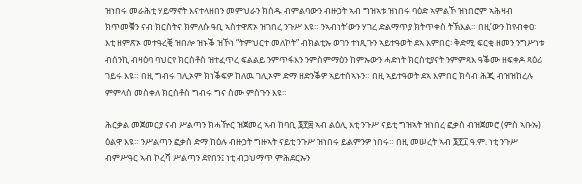ዝነበሩ መራሕቲ ሃይማኖት እናተላዘበን መምህራን ክሰዱ ብምልባውን ብዙኃት ኣብ ግዝኣቱ ዝነበሩ ባዕድ ኣምልኾ ዝነበሮም ኣሕዛብ ክጥመቑን ናብ ክርስትና ክምለሱ ዓቢ ኣስተዋጽኦ ዝገበረ ንጉሥ እዩ። ንኣብነት’ውን ሃገረ ድልማጥያ ክትጥቀስ ትኽእል። በዚ’ውን ከየብቀዐ፡ እቲ ዘምጽኦ መተዓረቒ ዝበሎ ዝኑቕ ዝኾነ “ትምህርተ መለኮት” ብክልቲኡ ወገን ተነጺጉን ኣይተዓወት ደኣ እምበር፡ ቅድሚ ፍርቂ ዘመን ንግሥነቱ ብሰንኪ ብዛዕባ ባህርየ ክርስቶስ ዝተፈጥረ ፍልልይ ንምጥፋእን ንምስምማዕን ከምኡውን ሓድነት ክርስቲያናት ንምምጻእ ዓቕሙ ዘፍቀዶ ጻዕሪ ገይሩ እዩ። በዚ ግብሩ ገሊኦም ክነቕፍዎ ከለዉ ገሊኦም ድማ ዘድንቕዎ ኣይተሰኣኑን። በዚ ኣይተዓወት ደኣ እምበር ክሳብ ሕጂ ብዝዝከረሉ ምምላስ መስቀለ ክርስቶስ ግብሩ ግና ስሙ ምስጉን እዩ።

ሕርቃል መጀመርያ ናብ ሥልጣን ክሓዅር ዝጀመረ ኣብ ከባቢ ፮፻፰ ኣብ ልዕሊ እቲ ንጉሥ ናይቲ ግዝኣት ዝነበረ ፎቃስ ብዝጀመሮ (ምስ ኣቡኡ) ዕልዋ እዩ። ንሥልጣን ፎቃስ ድማ ከዕሉ ብዙኃት ግዙኣት ናይቲ ንጉሥ ዝነበሩ ይልምንዎ ነበሩ። በዚ መሠረት ኣብ ፮፻፲ ዓ.ም. ነቲ ንጉሥ ብምሥዓር ኣብ ኮረሻ ሥልጣን ደየበን፤ ነቲ ብጋህማጥ ምሕደርኡን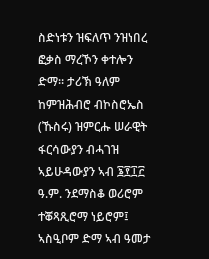ስድነቱን ዝፍለጥ ንዝነበረ ፎቃስ ማረኾን ቀተሎን ድማ። ታሪኽ ዓለም ከምዝሕብሮ ብኮስሮኤስ (ኹስሩ) ዝምርሑ ሠራዊት ፋርሳውያን ብሓገዝ ኣይሁዳውያን ኣብ ፮፻፲፫ ዓ.ም. ንደማስቆ ወሪሮም ተቖጻጺሮማ ነይሮም፤ ኣስዒቦም ድማ ኣብ ዓመታ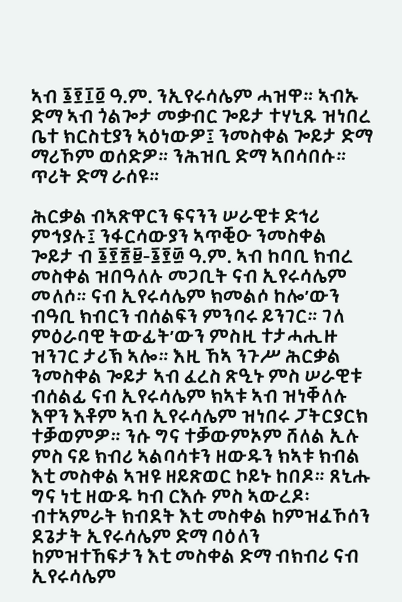ኣብ ፮፻፲፬ ዓ.ም. ንኢየሩሳሌም ሓዝዋ። ኣብኡ ድማ ኣብ ጎልጐታ መቃብር ጐይታ ተሃኒጹ ዝነበረ ቤተ ክርስቲያን ኣዕነውዎ፤ ንመስቀል ጐይታ ድማ ማሪኾም ወሰድዎ። ንሕዝቢ ድማ ኣበሳበሱ። ጥሪት ድማ ራሰዩ።

ሕርቃል ብኣጽዋርን ፍናንን ሠራዊቱ ድኅሪ ምኅያሉ፤ ንፋርሳውያን ኣጥቒዑ ንመስቀል ጐይታ ብ ፮፻፳፱-፮፻፴ ዓ.ም. ኣብ ከባቢ ክብረ መስቀል ዝበዓለሉ መጋቢት ናብ ኢየሩሳሌም መለሶ። ናብ ኢየሩሳሌም ክመልሶ ከሎ’ውን ብዓቢ ክብርን ብሰልፍን ምንባሩ ይንገር። ገለ ምዕራባዊ ትውፊት’ውን ምስዚ ተታሓሒዙ ዝንገር ታሪኽ ኣሎ። እዚ ኸኣ ንጉሥ ሕርቃል ንመስቀል ጐይታ ኣብ ፈረስ ጽዒኑ ምስ ሠራዊቱ ብሰልፊ ናብ ኢየሩሳሌም ክኣቱ ኣብ ዝነቐለሉ እዋን እቶም ኣብ ኢየሩሳሌም ዝነበሩ ፓትርያርክ ተቓወምዎ። ንሱ ግና ተቓውምኦም ሸለል ኢሉ ምስ ናይ ክብሪ ኣልባሳቱን ዘውዱን ክኣቱ ክብል እቲ መስቀል ኣዝዩ ዘይጽወር ኮይኑ ከበዶ። ጸኒሑ ግና ነቲ ዘውዱ ካብ ርእሱ ምስ ኣውረዶ፡ ብተኣምራት ክብደት እቲ መስቀል ከምዝፈኾሰን ደጌታት ኢየሩሳሌም ድማ ባዕለን ከምዝተኸፍታን እቲ መስቀል ድማ ብክብሪ ናብ ኢየሩሳሌም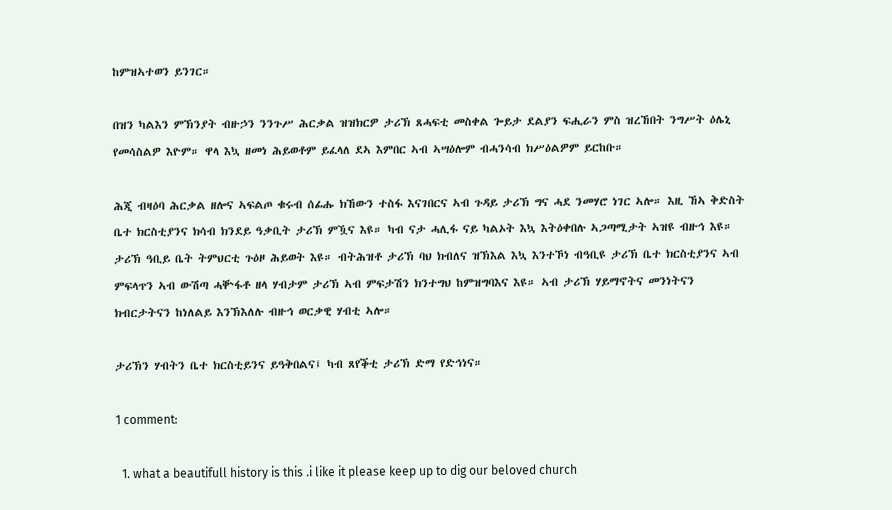ከምዝኣተወን ይንገር።

በዝን ካልእን ምኽንያት ብዙኃን ንንጉሥ ሕርቃል ዝዝክርዎ ታሪኽ ጸሓፍቲ መስቀል ጐይታ ደልያን ፍሒራን ምስ ዝረኸበት ንግሥት ዕሌኒ የመሳስልዎ እዮም። ዋላ እኳ ዘመነ ሕይወቶም ይፈላለ ደኣ እምበር ኣብ ኣሣዕሎም ብሓንሳብ ክሥዕልዎም ይርከቡ።

ሕጂ ብዛዕባ ሕርቃል ዘሎና ኣፍልጦ ቁሩብ ሰፊሑ ክኸውን ተስፋ እናገበርና ኣብ ጉዳይ ታሪኽ ግና ሓደ ንመሃሮ ነገር ኣሎ። እዚ ኸኣ ቅድስት ቤተ ክርስቲያንና ክሳብ ክንደይ ዓቃቢት ታሪኽ ምዃና እዩ። ካብ ናታ ሓሊፋ ናይ ካልኦት እኳ እትዕቀበሉ ኣጋጣሚታት ኣዝዩ ብዙኅ እዩ። ታሪኽ ዓቢይ ቤት ትምህርቲ ጉዕዞ ሕይወት እዩ። ብትሕዝቶ ታሪኽ ባህ ክብለና ዝኽእል እኳ እንተኾነ ብዓቢዩ ታሪኽ ቤተ ክርስቲያንና ኣብ ምፍላጥን ኣብ ውሽጣ ሓቝፋቶ ዘላ ሃብታም ታሪኽ ኣብ ምፍታሽን ክንተግህ ከምዝግባእና እዩ። ኣብ ታሪኽ ሃይማኖትና መንነትናን ክብርታትናን ከነለልይ እንኽእለሉ ብዙኅ ወርቃዊ ሃብቲ ኣሎ።

ታሪኽን ሃብትን ቤተ ክርስቲይንና ይዓቅበልና፤ ካብ ጸየቕቲ ታሪኽ ድማ የድኅነና።

1 comment:

  1. what a beautifull history is this .i like it please keep up to dig our beloved church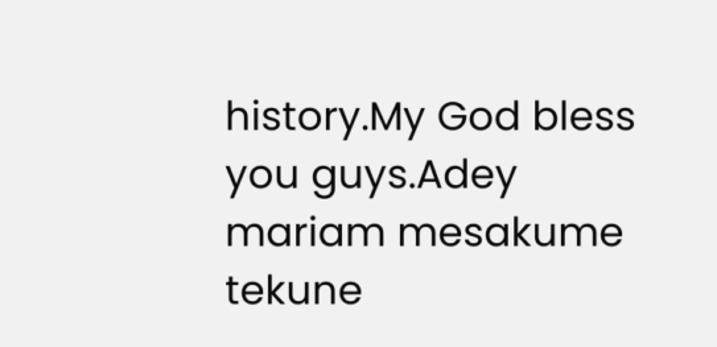history.My God bless you guys.Adey mariam mesakume tekune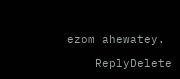ezom ahewatey.

    ReplyDelete